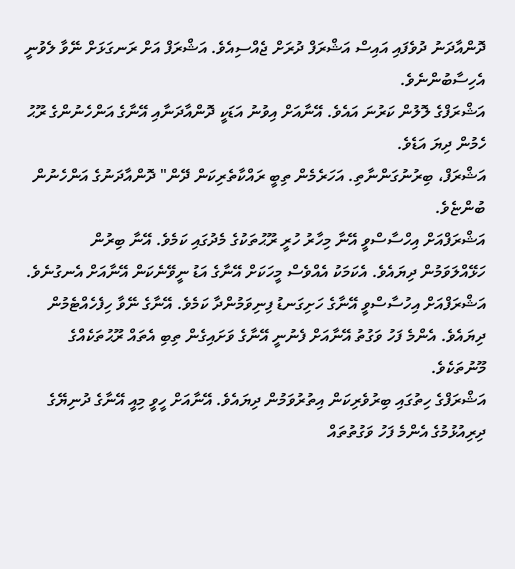ދޮންއާދަނު ދުވެފައި އައިސް އަޝްރަފް ދުރަށް ޖެއްސިއެވެ. އަޝްރަފް އަށް ރަނގަޅަށް ނޭވާ ލެވުނީ އެހިސާބުންނެވެ.
އަޝްރަފްގެ ލޮލުން ކަރުނަ އައެވެ. އޭނާއަށް އިވުނު އަޑަކީ ދޮންއާދަނާއި އޭނާގެ އަންހެނުންގެ ރޫޙު ހެމުން ދިޔަ އަޑެވެ.
އަޝްރަފް، ބިރުނުގަންނާތި. އަހަރެމެން ތިބީ ރައްކާތެރިކަން ދޭން" ދޮންއާދަނުގެ އަންހެނުން ބުންޏެވެ.
އަޝްރަފްއަށް އިހްސާސްވީ އޭނާ މިހާރު ހުރީ ރޫޙުތަކުގެ މެދުގައި ކަމެވެ. އޭނާ ބިރުން ހަޅޭއްލަވަމުން ދިޔައެވެ. އެކަމަކު އެއްވެސް މީހަކަށް އޭނާގެ އަޑު ނީވޭނެކަން އޭނާއަށް އެނގުނެވެ. އަޝްރަފްއަށް އިހުސާސްވީ އޭނާގެ ހަށިގަނޑު ފިނިވަމުންދާ ކަމެވެ. އޭނާގެ ނޭވާ ހިފެހެއްޓެމުން ދިޔައެވެ. އެންމެ ފަހު ވަގުތު އޭނާއަށް ފެނުނީ އޭނާގެ ވަށައިގެން ތިބި އެތައް ރޫޙުތަކެއްގެ މޫނުތަކެވެ.
އަޝްރަފްގެ ހިތުގައި ބިރުވެރިކަން އިތުރުވަމުން ދިޔައެވެ. އޭނާއަށް ހީވީ މިއީ އޭނާގެ ދުނިޔޭގެ ދިރިއުޅުމުގެ އެންމެ ފަހު ވަގުތުތައް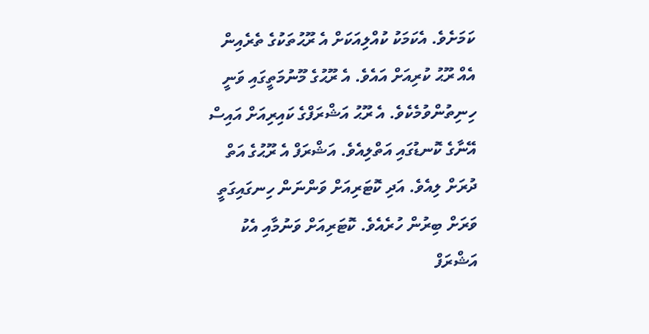ކަމަށެވެ. އެކަމަކު ކުއްލިއަކަށް އެ ރޫޙުތަކުގެ ތެރެއިން އެއް ރޫޙު ކުރިއަށް އައެވެ. އެ ރޫޙުގެ މޫނުމަތީގައި ވަނީ ހިނިތުންވުމެކެވެ. އެ ރޫޙު އަޝްރަފްގެ ކައިރިއަށް އައިސް އޭނާގެ ކޮނޑުގައި އަތްލިއެވެ. އަޝްރަފް އެ ރޫޙުގެ އަތް ދުރަށް ލިއެވެ. އަދި ކޮޓަރިއަށް ވަންނަން ހިނގައިގަތީ ވަރަށް ބިރުން ހުރެއެވެ. ކޮޓަރިއަށް ވަނުމާއި އެކު އަޝްރަފް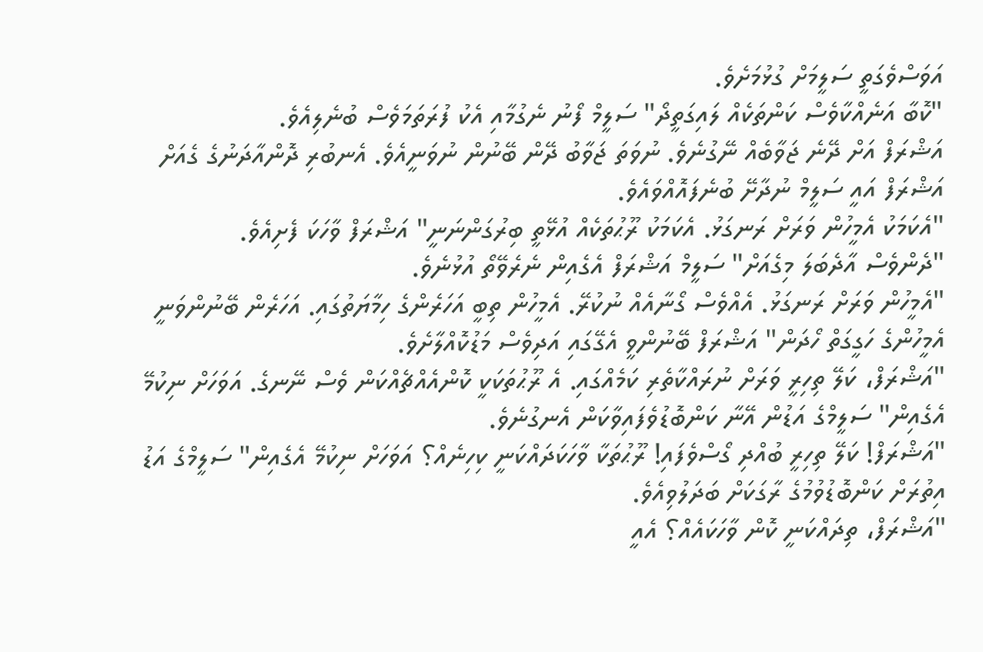އަވަސްވެގަތީ ސަލީމަށް ގުޅުމަށެވެ.
"ކޮބާ އަނެއްކާވެސް ކަންތަކެއް ލައިގަތީދޯ" ސަލީމް ފޯނު ނެގުމާއި އެކު ފުރަތަމަވެސް ބުނެލިއެވެ.
އަޝްރަފް އަށް ދޭނެ ޖަވާބެއް ނޭގުނެވެ. ނުވަތަ ޖަވާބު ދޭން ބޭނުން ނުވަނީއެވެ. އެނބުރި ދޮންއާދަނުގެ ގެއަށް އަޝްރަފް އައީ ސަލީމް ނުދާށޭ ބުނެފައޮއްވައެވެ.
"އެކަމަކު އެމީހުން ވަރަށް ރަނގަޅު. އެކަމަކު ރޫޙުތަކެއް އުޅޭތީ ބިރުގަންނަނީ" އަޝްރަފް ވާހަކަ ފެށިއެވެ.
"ދެންވެސް އާދެބަލަ މިގެއަށް" ސަލީމް އަޝްރަފް އެގެއިން ނެރެވޭތޯ އުޅުނެވެ.
"އެމީހުން ވަރަށް ރަނގަޅު. އެއްވެސް ގޯނާއެއް ނުކުރޭ. އެމީހުން ތިބީ އަހަރެންގެ ހިމާޔަތުގައި. އަހަރެން ބޭނުންވަނީ އެމީހުންގެ ހަގީގަތް ހޯދަން" އަޝްރަފް ބޭނުންވީ އެގޭގައި އަދިވެސް މަޑުކޮއްލާށެވެ.
"އަޝްރަފް، ކަލޭ ތިހިރީ ވަރަށް ނުރައްކާތެރި ކަމެއްގައި. އެ ރޫޙުތަކަކީ ކޮންއެއްޗެއްކަން ވެސް ނޭނގެ. އަވަހަށް ނިކުމޭ އެގެއިން" ސަލީމްގެ އަޑުން އޭނާ ކަންބޮޑުވެފައިވާކަން އެނގުނެވެ.
"އަޝްރަފް! ކަލޭ ތިހިރީ ބުއްދި ގޯސްވެފައި! ރޫޙުތަކާ ވާހަކަދައްކަނީ ކިހިނެއް؟ އަވަހަށް ނިކުމޭ އެގެއިން" ސަލީމްގެ އަޑު އިތުރަށް ކަންބޮޑުވުމުގެ ރާގަކަށް ބަދަލުވިއެވެ.
"އަޝްރަފް، ތިދައްކަނީ ކޮން ވާހަކައެއް؟ އެއީ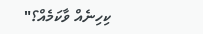ކިހިނެއް ވާކަމެއް؟"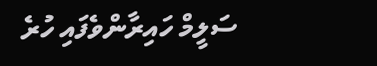ސަލީމް ހައިރާންވެފައި ހުރެ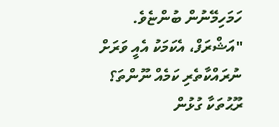ހަމަހިމޭނުން ބުންޏެވެ.
"އަޝްރަފް، އެކަމަކު އެއީ ވަރަށް ނުރައްކާތެރި ކަމެއް ނޫންތަ؟ ރޫޙުތަކާ ގުޅުން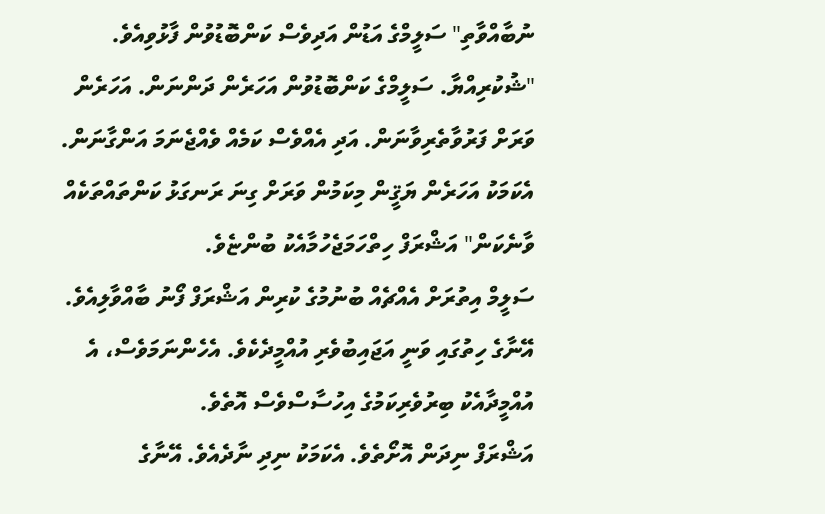ނުބާއްވާތި" ސަލީމްގެ އަޑުން އަދިވެސް ކަންބޮޑުވުން ފާޅުވިއެވެ.
"ޝުކުރިއްޔާ. ސަލީމްގެ ކަންބޮޑުވުން އަހަރެން ދަންނަން. އަހަރެން ވަރަށް ފަރުވާތެރިވާނަން. އަދި އެއްވެސް ކަމެއް ވެއްޖެނަމަ އަންގާނަން. އެކަމަކު އަހަރެން ޔަޤީން މިކަމުން ވަރަށް ގިނަ ރަނގަޅު ކަންތައްތަކެއް ވާނެކަން" އަޝްރަފް ހިތްހަމަޖެހުމާއެކު ބުންޏެވެ.
ސަލީމް އިތުރަށް އެއްޗެއް ބުނުމުގެ ކުރިން އަޝްރަފް ފޯނު ބާއްވާލިއެވެ. އޭނާގެ ހިތުގައި ވަނީ އަޖައިބުވެރި އުއްމީދެކެވެ. އެހެންނަމަވެސް، އެ އުއްމީދާއެކު ބިރުވެރިކަމުގެ އިހުސާސްވެސް އޮތެވެ.
އަޝްރަފް ނިދަން އޮށޯތެވެ. އެކަމަކު ނިދި ނާދެއެވެ. އޭނާގެ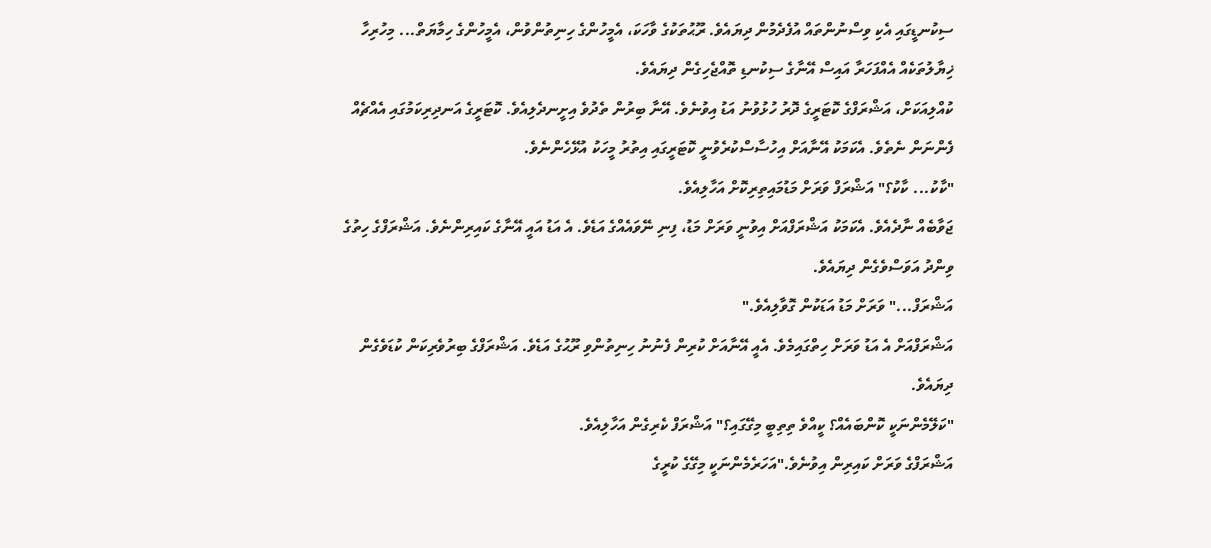ސިކުނޑީގައި އެކި ވިސްނުންތައް އުފެދެމުން ދިޔައެވެ. ރޫޙުތަކުގެ ވާހަކަ، އެމީހުންގެ ހިނިތުންވުން، އެމީހުންގެ ހިމާޔަތް... މިހުރިހާ ޚިޔާލުތަކެއް އެއްފަހަރާ އައިސް އޭނާގެ ސިކުނޑި ތޮއްޖެހިގެން ދިޔައެވެ.
ކުއްލިއަކަށް، އަޝްރަފްގެ ކޮޓަރީގެ ދޮރު ހުޅުވުނު އަޑު އިވުނެވެ. އޭނާ ބިރުން ތެދުވެ އިށީނދެލިއެވެ. ކޮޓަރީގެ އަނދިރިކަމުގައި އެއްޗެއް ފެންނަން ނެތެވެ. އެކަމަކު އޭނާއަށް އިހުސާސްކުރެވުނީ ކޮޓަރީގައި އިތުރު މީހަކު އުޅޭހެންނެވެ.
"ކާކު... ކާކު؟" އަޝްރަފް ވަރަށް މަޑުމައިތިރިކޮށް އަހާލިއެވެ.
ޖަވާބެއް ނާދެއެވެ. އެކަމަކު އަޝްރަފްއަށް އިވުނީ ވަރަށް މަޑު، ފިނި ނޭވައެއްގެ އަޑެވެ. އެ އަޑު އައީ އޭނާގެ ކައިރިންނެވެ. އަޝްރަފްގެ ހިތުގެ ވިންދު އަވަސްވެގެން ދިޔައެވެ.
އަޝްރަފް..." ވަރަށް މަޑު އަޑަކުން ގޮވާލިއެވެ."
އަޝްރަފްއަށް އެ އަޑު ވަރަށް ހިތްގައިމެވެ. އެއީ އޭނާއަށް ކުރިން ފެނުނު ހިނިތުންވި ރޫޙުގެ އަޑެވެ. އަޝްރަފްގެ ބިރުވެރިކަން ކުޑަވެގެން ދިޔައެވެ.
"ކަލޭމެންނަކީ ކޮންބައެއް؟ ކީއްވެ ތިތިބީ މިގޭގައި؟" އަޝްރަފް ކެރިގެން އަހާލިއެވެ.
އަޝްރަފްގެ ވަރަށް ކައިރިން އިވުނެވެ."އަހަރެމެންނަކީ މިގޭގެ ކުރީގެ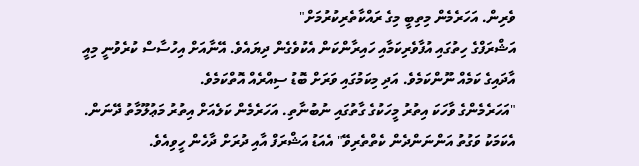ވެރިން. އަހަރެމެން މިތިބީ މިގެ ރައްކާތެރިކުރުމަށް"
އަޝްރަފްގެ ހިތުގައި އުފާވެރިކަމާއި ހައިރާންކަން އެކުވެގެން ދިޔައެވެ. އޭނާއަށް އިހުސާސް ކުރެވުނީ މިއީ އާދައިގެ ކަމެއް ނޫންކަމެވެ. އަދި މިކަމުގައި ވަރަށް ބޮޑު ސިއްރެއް އޮތްކަމެވެ.
"އަހަރެމެންގެ ވާހަކަ އިތުރު މީހަކުގެ ގާތުގައި ނުބުނާތި. އަހަރެމެން ކަލެއަށް އިތުރު މަޢުލޫމާތު ދޭނަން. އެކަމަކު ވަގުތު އަންނަންދެން ކެތްތެރިވޭ" އެއަޑު އަޝްރަފް އާއި ދުރަށް ދާހެން ހީވިއެވެ.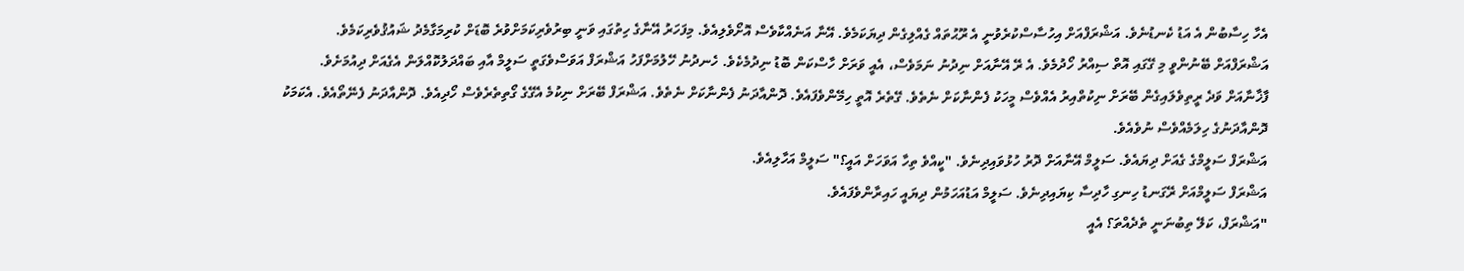އެހާ ހިސާބުން އެ އަޑު ކެނޑުނެވެ. އަޝްރަފްއަށް އިހުސާސްކުރެވުނީ އެ ރޫޙުތައް ގެއްލިގެން ދިޔަކަމެވެ. އޭނާ އަނެއްކާވެސް އޮށޯވެލިއެވެ. މިފަހަރު އޭނާގެ ހިތުގައި ވަނީ ބިރުވެރިކަމަށްވުރެ ބޮޑަށް ކުރިމަގާމެދު ޝައުޤުވެރިކަމެވެ. އަޝްރަފްއަށް ބޭނުންވީ މި ގޭގައި އޮތް ސިއްރު ހޯދުމެވެ. އެ ރޭ އޭނާއަށް ނިދުނު ނަމަވެސް، އެއީ ވަރަށް ހާސްކަން ބޮޑު ނިދުމެކެވެ. ހެނދުނު ހޭލުމަށްފަހު އަޝްރަފް އަވަސްވެގަތީ ސަލީމް އާއި ބައްދަލުކޮއްލަން އެގެއަށް ދިއުމަށެވެ. ފާޚާނާއަށް ވަދެ ރީތިވެލައިގެން ބޭރަށް ނިކުތްއިރު އެއްވެސް މީހަކު ފެންނާކަށް ނެތެވެ. ގޭތެރެ އޮތީ ހިމޭންވެފައެވެ. ދޮންއާދަނު ފެންނާކަށް ނެތެވެ. އަޝްރަފް ބޭރަށް ނިކުމެ އެގޭގެ ގޯތިތެރެވެސް ހޯދިއެވެ. ދޮންއާދަނު ފެނޭތޯއެވެ. އެކަމަކު ދޮންއާދަނުގެ ހިލަމެއްވެސް ނުވެއެވެ.
އަޝްރަފް ސަލީމްގެ ގެއަށް ދިޔައެވެ. ސަލީމް އޭނާއަށް ދޮރު ހުޅުވައިދިނެވެ. "ކީއްވެ ތިހާ އަވަހަށް އައީ؟" ސަލީމް އަހާލިއެވެ.
އަޝްރަފް ސަލީމްއަށް ރޭގަނޑު ހިނގި ހާދިސާ ކިޔައިދިނެވެ. ސަލީމް އަޑުއަހަމުން ދިޔައީ ހައިރާންވެފައެވެ.
"އަޝްރަފް، ކަލޭ ތިބުނަނީ ތެދެއްތަ؟ އެއީ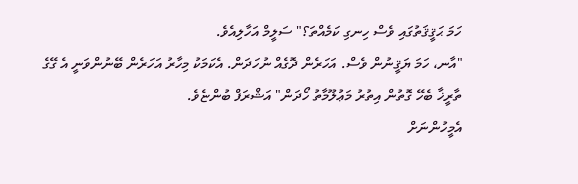ހަމަ ޙަޤީޤަތުގައި ވެސް ހިނގި ކަމެއްތަ؟" ސަލީމް އަހާލިއެވެ.
"އާނ، ހަމަ ޔަޤީނުން ވެސް. އަހަރެން ދޮގެއް ނުހަދަން. އެކަމަކު މިހާރު އަހަރެން ބޭނުންވަނީ އެ ގޭގެ ތާރީޚާ ބެހޭ ގޮތުން އިތުރު މަޢުލޫމާތު ހޯދަން" އަޝްރަފް ބުންޏެވެ.
އެމީހުންނަށް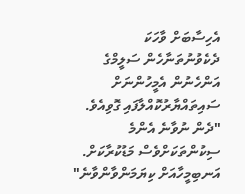އެހިސާބަށް ވާހަކަ ދެކެވުނުތަނާހެން ސަލީމްގެ އަންހެނުން އެމީހުންނަށް ސައިތައްޔާރުކޮއްލާފައި ގޮވިއެވެ.
"ދެން ނުވާނެ އެންމެ ސިކުންތަކަށްވެސް މަޑުކުރާކަށް. އަނބިމީހާއަށް ކިޔަމަންވާންވާނެ"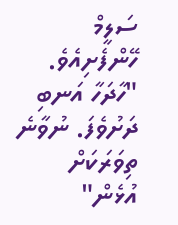ސަލީމް ހޭންފެށިއެވެ.
"ހާދަހާ އަނބި ދަށުވެފަ. ނުވާނެ ތިވަރަކަށް އުޅެން"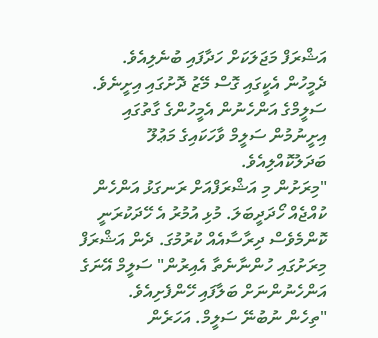އަޝްރަފް މަޖަލަކަށް ހަދާފައި ބުނެލިއެވެ.
ދެމީހުން އެކީގައި ގޮސް މޭޒު ދޮށުގައި އިށީނެވެ. ސަލީމްގެ އަންހެނުން އެމީހުންގެ ގާތުގައި އިށީނުމުން ސަލީމް ވާހަކައިގެ މަޢުލޫ ބަދަލުކޮއްލިއެވެ.
"މިރަށުން މި އަޝްރަފްއަށް ރަނގަޅު އަންހެން ކުއްޖެއް ހޯދަދީބަލަ. މުޅި އުމުރު އެ ހޭދަކުރަނީ ކޮންމެވެސް ދިރާސާއެއް ކުރުމުގަ. ދެން އަޝްރަފް މިރަށުގައި ހުންނާނެތާ އެއިރުން" ސަލީމް އޭނަގެ އަންހެނުންނަށް ބަލާފައި ހޭންފެށިއެވެ.
"ތިހެން ނުބުނޭ ސަލީމް. އަހަރެން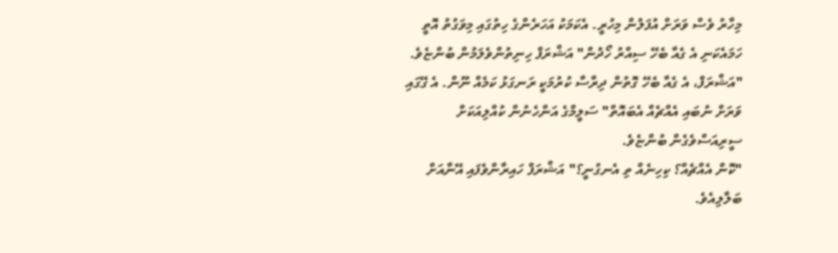މިހާރު ވެސް ވަރަށް އުފަލުން މިހުރީ. އެކަމަކު އަހަރެންގެ ހިތުގައި މިވަގުތު އޮތީ ހަމައެކަނި އެ ގެއާ ބެހޭ ސިއްރު ހޯދުން" އަޝްރަފް ހިނިތުންވެލަމުން ބުންޏެވެ.
"އަޝްރަފް، އެ ގެއާ ބެހޭ ގޮތުން ދިރާސާ ކުރުމަކީ ރަނގަޅު ކަމެއް ނޫން. އެ ގޭގައި ވަރަށް ނުބައި އެއްޗެއް އެބައޮތް" ސަލީމްގެ އަންހެނުން ކުއްލިއަކަށް ސީރިއަސްވެގެން ބުންޏެވެ.
"ކޮން އެއްޗެއް؟ ކިހިނެއް ތި އެނގުނީ؟" އަޝްރަފް ހައިރާންވެފައި އޭނާއަށް ބަލާލިއެވެ.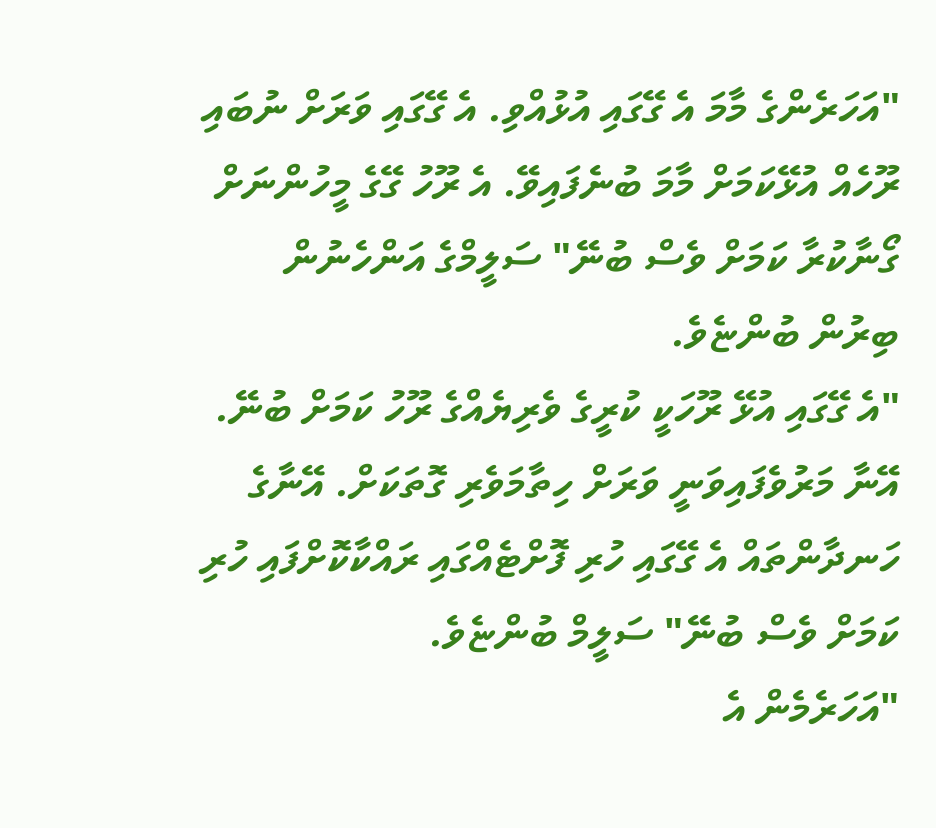"އަހަރެންގެ މާމަ އެ ގޭގައި އުޅުއްވި. އެ ގޭގައި ވަރަށް ނުބައި ރޫހެއް އުޅޭކަމަށް މާމަ ބުނެފައިވޭ. އެ ރޫހު ގޭގެ މީހުންނަށް ގޯނާކުރާ ކަމަށް ވެސް ބުނޭ" ސަލީމްގެ އަންހެނުން ބިރުން ބުންޏެވެ.
"އެ ގޭގައި އުޅޭ ރޫހަކީ ކުރީގެ ވެރިޔެއްގެ ރޫހު ކަމަށް ބުނޭ. އޭނާ މަރުވެފައިވަނީ ވަރަށް ހިތާމަވެރި ގޮތަކަށް. އޭނާގެ ހަނދާންތައް އެ ގޭގައި ހުރި ފޮށްޓެއްގައި ރައްކާކޮށްފައި ހުރި ކަމަށް ވެސް ބުނޭ" ސަލީމް ބުންޏެވެ.
"އަހަރެމެން އެ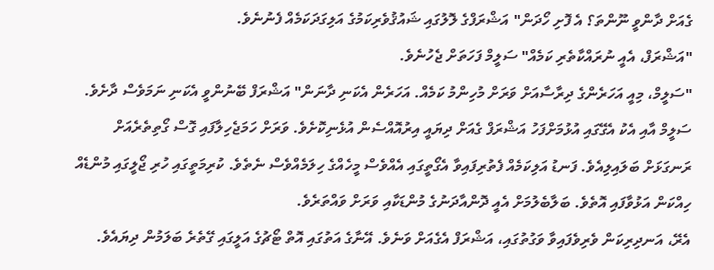ގެއަށް ދާންވީ ނޫންތަ؟ އެ ފޮށި ހޯދަން" އަޝްރަފްގެ ލޮލުގައި ޝައުޤުވެރިކަމުގެ އަލިގަދަކަމެއް ފެނުނެވެ.
"އަޝްރަފް، އެއީ ނުރައްކާތެރި ކަމެއް" ސަލީމް ފަހަތަށް ޖެހުނެވެ.
"ސަލީމް، މިއީ އަހަރެންގެ ދިރާސާއަށް ވަރަށް މުހިންމު ކަމެއް. އަހަރެން އެކަނި ދާނަން" އަޝްރަފް ބޭނުންވީ އެކަނި ނަމަވެސް ދާށެވެ.
ސަލީމް އާއި އެކު އެގޭގައި އުޅުމަށްފަހު އަޝްރަފް ގެއަށް ދިޔައީ އިރުއޮއްސެން އުޅެނިކޮށެވެ. ވަރަށް ހަމަޖެހިލާފައި ގޮސް ގޯތިތެރެއަށް ރަނގަޅަށް ބަލައިލިއެވެ. ފަނޑު އަލިކަމެއް ފެތުރިފައިވާ އެގޯތީގައި އެއްވެސް މީހެއްގެ ހިލަމެއްވެސް ނެތެވެ. ކުރިމަތީގައި ހުރި ޖޯލީގައި މުންޑެއް ހިއްކަން އަޅުވާފައި އޮތެވެ. ބަލާބެލުމަށް އެއީ ދޮންއާދަނުގެ މުންޑަކާއި ވަރަށް ވައްތަރެވެ.
އެރޭ، އަނދިރިކަން ވެރިވެފައިވާ ވަގުތުގައި، އަޝްރަފް އެގެއަށް ވަނެވެ. އޭނާގެ އަތުގައި އޮތް ޓޯޗުގެ އަލީގައި ގޭތެރެ ބަލަމުން ދިޔައެވެ.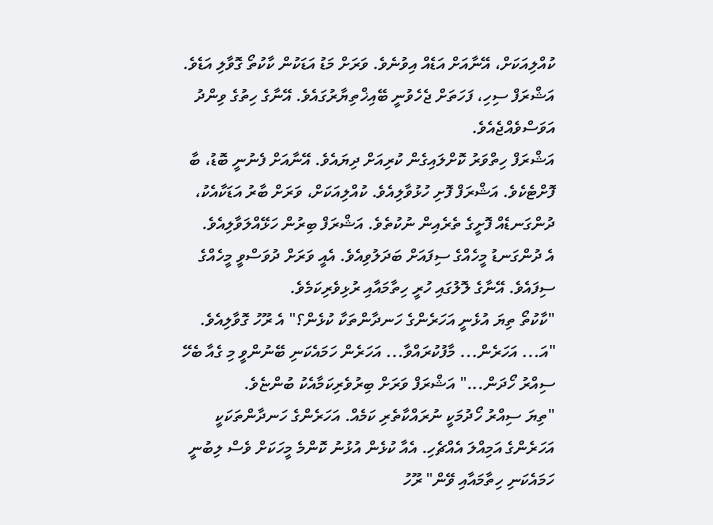ކުއްލިއަކަށް، އޭނާއަށް އަޑެއް އިވުނެވެ. ވަރަށް މަޑު އަޑަކުން ކާކުތޯ ގޮވާލި އަޑެވެ. އަޝްރަފް ސިހި، ފަހަތަށް ޖެހެވުނީ ބޭއިޚްތިޔާރުގައެވެ. އޭނާގެ ހިތުގެ ވިންދު އަވަސްވެއްޖެއެވެ.
އަޝްރަފް ހިތްވަރު ކޮށްލައިގެން ކުރިއަށް ދިޔައެވެ. އޭނާއަށް ފެނުނީ ބޮޑު، ބާ ފޮށްޓެކެވެ. އަޝްރަފް ފޮށި ހުޅުވާލިއެވެ. ކުއްލިއަކަށް، ވަރަށް ބާރު އަޑަކާއެކު، ދުންގަނޑެއް ފޮށީގެ ތެރެއިން ނުކުތެވެ. އަޝްރަފް ބިރުން ހަޅޭއްލަވާލިއެވެ.
އެ ދުންގަނޑު މީހެއްގެ ސިފައަށް ބަދަލުވިއެވެ. އެއީ ވަރަށް ދުވަސްވީ މީހެއްގެ ސިފައެވެ. އޭނާގެ ލޮލުގައި ހުރީ ހިތާމައާއި ރުޅިވެރިކަމެވެ.
"ކާކުތޯ ތިޔަ އުޅެނީ އަހަރެންގެ ހަނދާންތަކާ ކުޅެން؟" އެ ރޫހު ގޮވާލިއެވެ.
"އަ... އަހަރެން... މާފުކުރައްވާ... އަހަރެން ހަމައެކަނި ބޭނުންވީ މި ގެއާ ބެހޭ ސިއްރު ހޯދަން..." އަޝްރަފް ވަރަށް ބިރުވެރިކަމާއެކު ބުންޏެވެ.
"ތިޔަ ސިއްރު ހޯދުމަކީ ނުރައްކާތެރި ކަމެއް. އަހަރެންގެ ހަނދާންތަކަކީ އަހަރެންގެ އަމިއްލަ އެއްޗެހި. އެއާ ކުޅެން އުޅުނު ކޮންމެ މީހަކަށް ވެސް ލިބުނީ ހަމައެކަނި ހިތާމައާއި ވޭން" ރޫހު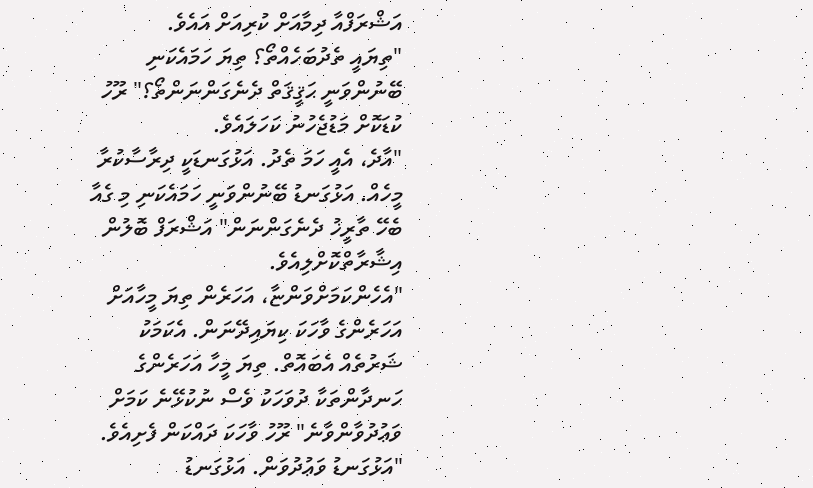އަޝްރަފްއާ ދިމާއަށް ކުރިއަށް އައެވެ.
"ތިޔައީ ތެދުބަހެއްތޯ؟ ތިޔަ ހަމައެކަނި ބޭނުންވަނީ ޙަޤީޤަތް ދެނެގަންނަންތޯ؟" ރޫހު ކުޑަކޮށް މަޑުޖެހުނު ކަހަލައެވެ.
"އާދެ، އެއީ ހަމަ ތެދު. އަޅުގަނޑަކީ ދިރާސާކުރާ މީހެއް. އަޅުގަނޑު ބޭނުންވަނީ ހަމައެކަނި މި ގެއާ ބެހޭ ތާރީޚު ދެނެގަންނަން" އަޝްރަފް ބޮލުން އިޝާރާތްކޮށްލިއެވެ.
"އެހެންކަމަށްވަންޏާ، އަހަރެން ތިޔަ މީހާއަށް އަހަރެންގެ ވާހަކަ ކިޔައިދޭނަން. އެކަމަކު ޝަރުތެއް އެބައޮތް. ތިޔަ މީހާ އަހަރެންގެ ހަނދާންތަކާ ދުވަހަކު ވެސް ނުކުޅޭނެ ކަމަށް ވަޢުދުވާންވާނެ" ރޫހު ވާހަކަ ދައްކަން ފެށިއެވެ.
"އަޅުގަނޑު ވަޢުދުވަން. އަޅުގަނޑު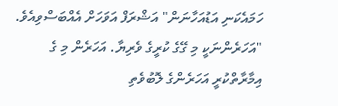ހަމައެކަނި އަޑުއަހާނަން" އަޝްރަފް އަވަހަށް އެއްބަސްވިއެވެ.
"އަހަރެންނަކީ މި ގޭގެ ކުރީގެ ވެރިޔާ. އަހަރެން މި ގެ އިމާރާތްކުރީ އަހަރެންގެ ލޮބުވެތި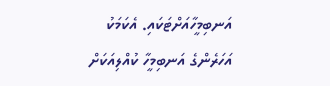އަނބިމީހާއަށްޓަކައި. އެކަމަކު އަހަރެންގެ އަނބިމީހާ ކުއްލިއަކަށް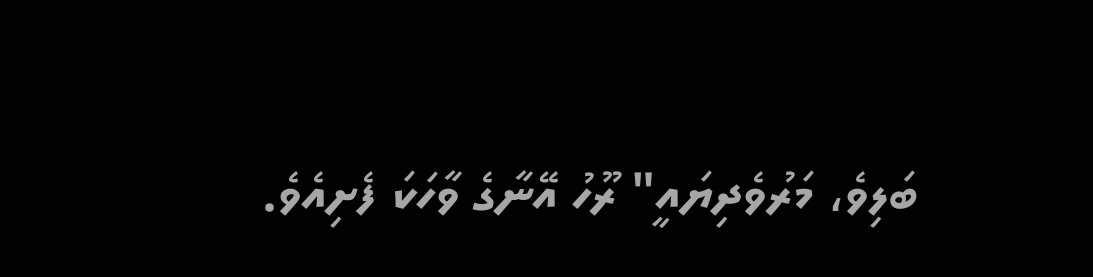ބަލިވެ، މަރުވެދިޔައީ" ރޫހު އޭނާގެ ވާހަކަ ފެށިއެވެ.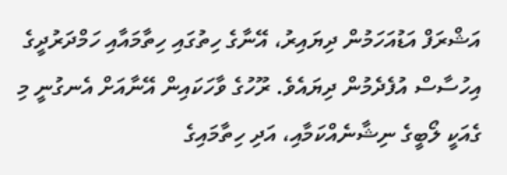އަޝްރަފް އަޑުއަހަމުން ދިޔައިރު، އޭނާގެ ހިތުގައި ހިތާމައާއި ހަމްދަރުދީގެ އިހުސާސް އުފެދެމުން ދިޔައެވެ. ރޫހުގެ ވާހަކައިން އޭނާއަށް އެނގުނީ މި ގެއަކީ ލޯބީގެ ނިޝާނެއްކަމާއި، އަދި ހިތާމައިގެ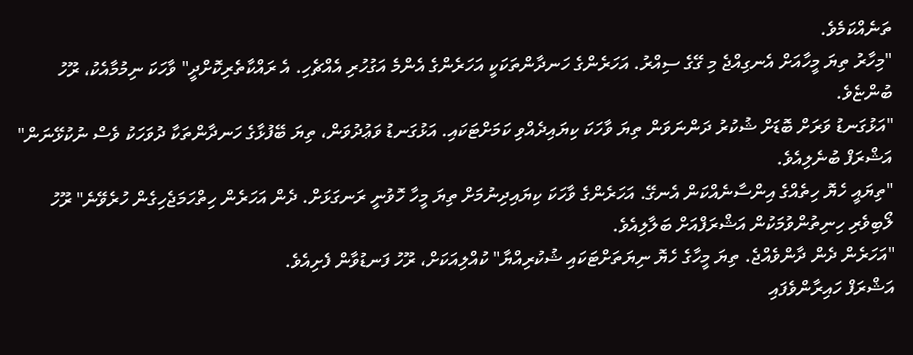ތަނެއްކަމެވެ.
"މިހާރު ތިޔަ މީހާއަށް އެނގިއްޖެ މި ގޭގެ ސިއްރު. އަހަރެންގެ ހަނދާންތަކަކީ އަހަރެންގެ އެންމެ އަގުހުރި އެއްޗެހި. އެ ރައްކާތެރިކޮށްދީ" ވާހަކަ ނިމުމާއެކު، ރޫހު ބުންޏެވެ.
"އަޅުގަނޑު ވަރަށް ބޮޑަށް ޝުކުރު ދަންނަވަން ތިޔަ ވާހަކަ ކިޔައިދެއްވި ކަމަށްޓަކައި. އަޅުގަނޑު ވަޢުދުވަން، ތިޔަ ބޭފުޅާގެ ހަނދާންތަކާ ދުވަހަކު ވެސް ނުކުޅޭނަން" އަޝްރަފް ބުނެލިއެވެ.
"ތިޔައީ ހެޔޮ ހިތެއްގެ އިންސާނެއްކަން އެނގޭ. އަހަރެންގެ ވާހަކަ ކިޔައިދިނުމަށް ތިޔަ މީހާ ހޮވުނީ ރަނގަޅަށް. ދެން އަހަރެން ހިތްހަމަޖެހިގެން ހުރެވޭނެ" ރޫހު ލޯބިވެރި ހިނިތުންވުމަކުން އަޝްރަފްއަށް ބަލާލިއެވެ.
"އަހަރެން ދެން ދާންވެއްޖެ. ތިޔަ މީހާގެ ހެޔޮ ނިޔަތަށްޓަކައި ޝުކުރިއްޔާ" ކުއްލިއަކަށް، ރޫހު ފަނޑުވާން ފެށިއެވެ.
އަޝްރަފް ހައިރާންވެފައި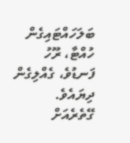ބަލަހައްޓައިގެން ހުއްޓާ، ރޫހު ފަނޑުވެ، ގެއްލިގެން ދިޔައެވެ. ގޭތެރެއަށް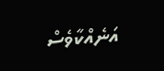އަނެއްކާވެސް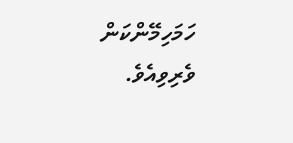ހަމަހިމޭންކަން ވެރިވިއެވެ.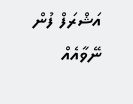އަޝްރަފް ފުން ނޭވާއެއް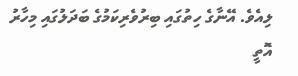ލިއެވެ. އޭނާގެ ހިތުގައި ބިރުވެރިކަމުގެ ބަދަލުގައި މިހާރު އޮތީ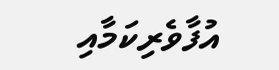އުފާވެރިކަމާއި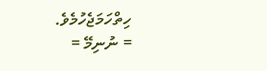ހިތްހަމަޖެހުމެވެ.
= ނުނިމޭ =